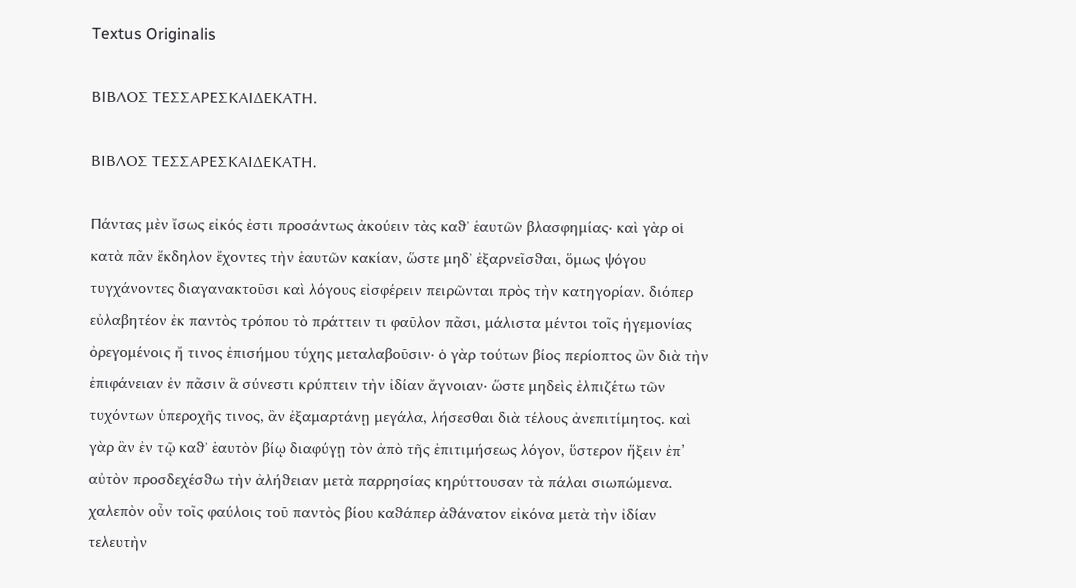Textus Originalis

ΒΙΒΛΟΣ ΤΕΣΣΑΡΕΣΚΑΙΔΕΚΑΤΗ.

ΒΙΒΛΟΣ ΤΕΣΣΑΡΕΣΚΑΙΔΕΚΑΤΗ.

Πάντας μὲν ἴσως εἰκός ἐστι προσάντως ἀκούειν τὰς καϑ᾿ ἑαυτῶν βλασφημίας· καὶ γὰρ οἱ κατὰ πᾶν ἔκδηλον ἔχοντες τὴν ἑαυτῶν κακίαν, ὥστε μηδ᾽ ἐξαρνεῖσϑαι, ὅμως ψόγου τυγχάνοντες διαγανακτοῦσι καὶ λόγους εἰσφέρειν πειρῶνται πρὸς τὴν κατηγορίαν. διόπερ εὐλαβητέον ἐκ παντὸς τρόπου τὸ πράττειν τι φαῦλον πᾶσι, μάλιστα μέντοι τοῖς ἡγεμονίας ὀρεγομένοις ἤ τινος ἐπισήμου τύχης μεταλαβοῦσιν· ὁ γὰρ τούτων βίος περίοπτος ὢν διὰ τὴν ἐπιφάνειαν ἐν πᾶσιν ἃ σύνεστι κρύπτειν τὴν ἰδίαν ἄγνοιαν· ὥστε μηδεὶς ἐλπιζέτω τῶν τυχόντων ὑπεροχῆς τινος, ἂν ἐξαμαρτάνῃ μεγάλα, λήσεσθαι διὰ τέλους ἀνεπιτίμητος. καὶ γὰρ ἂν ἐν τῷ καϑ᾽ ἑαυτὸν βίῳ διαφύγῃ τὸν ἀπὸ τῆς ἐπιτιμήσεως λόγον, ὕστερον ἥξειν ἐπ’ αὐτὸν προσδεχέσϑω τὴν ἀλήϑειαν μετὰ παρρησίας κηρύττουσαν τὰ πάλαι σιωπώμενα. χαλεπὸν οὖν τοῖς φαύλοις τοῦ παντὸς βίου καϑάπερ ἀϑάνατον εἰκόνα μετὰ τὴν ἰδίαν τελευτὴν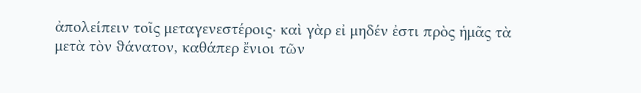ἀπολείπειν τοῖς μεταγενεστέροις· καὶ γὰρ εἰ μηδέν ἐστι πρὸς ἡμᾶς τὰ μετὰ τὸν ϑάνατον, καθάπερ ἔνιοι τῶν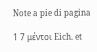Note a pie di pagina

1 7 μέντοι Eich. et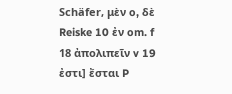Schäfer, μὲν o, δὲ Reiske 10 ἐν om. f 18 ἀπολιπεῖν v 19 ἐστι] ἔσται P